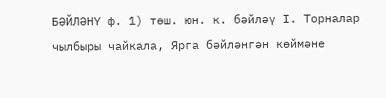БӘЙЛӘНҮ ф. 1) төш. юн. к. бәйләү I. Торналар чылбыры чайкала, Ярга бәйләнгән көймәне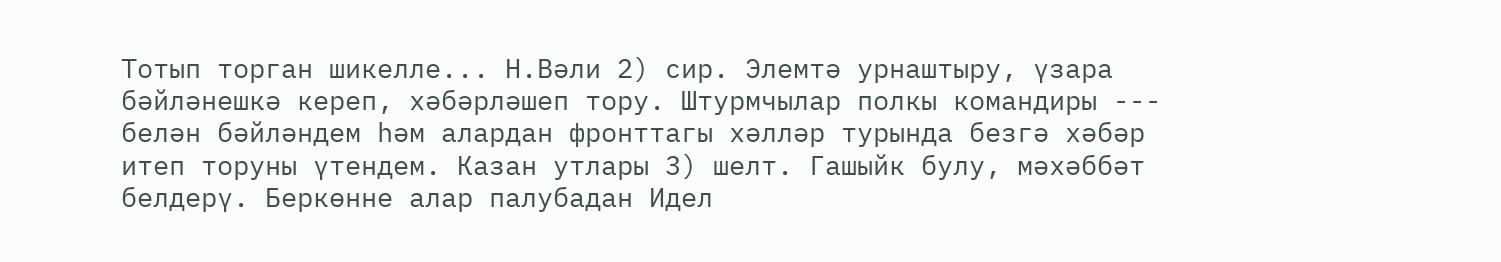Тотып торган шикелле... Н.Вәли 2) сир. Элемтә урнаштыру, үзара бәйләнешкә кереп, хәбәрләшеп тору. Штурмчылар полкы командиры --- белән бәйләндем һәм алардан фронттагы хәлләр турында безгә хәбәр итеп торуны үтендем. Казан утлары 3) шелт. Гашыйк булу, мәхәббәт белдерү. Беркөнне алар палубадан Идел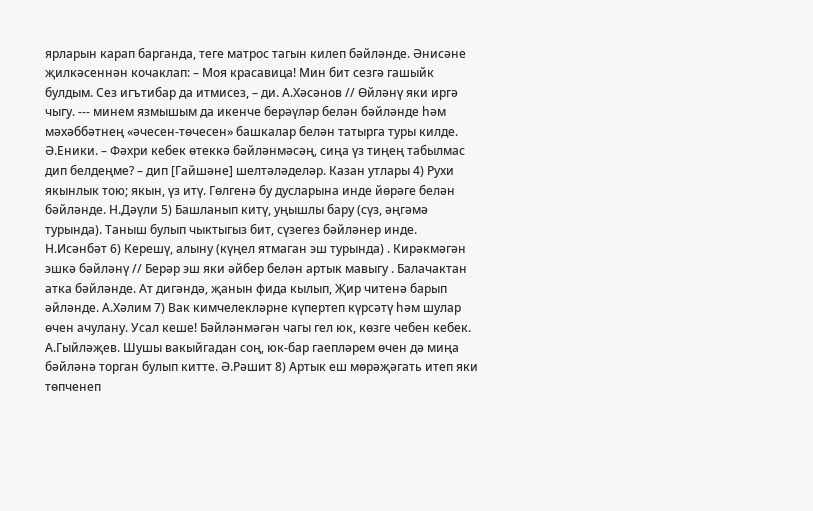ярларын карап барганда, теге матрос тагын килеп бәйләнде. Әнисәне җилкәсеннән кочаклап: – Моя красавица! Мин бит сезгә гашыйк булдым. Сез игътибар да итмисез, – ди. А.Хәсәнов // Өйләнү яки иргә чыгу. --- минем язмышым да икенче берәүләр белән бәйләнде һәм мәхәббәтнең «әчесен-төчесен» башкалар белән татырга туры килде. Ә.Еники. – Фәхри кебек өтеккә бәйләнмәсәң, сиңа үз тиңең табылмас дип белдеңме? – дип [Гайшәне] шелтәләделәр. Казан утлары 4) Рухи якынлык тою; якын, үз итү. Гөлгенә бу дусларына инде йөрәге белән бәйләнде. Н.Дәүли 5) Башланып китү, уңышлы бару (сүз, әңгәмә турында). Таныш булып чыктыгыз бит, сүзегез бәйләнер инде. Н.Исәнбәт 6) Керешү, алыну (күңел ятмаган эш турында) . Кирәкмәгән эшкә бәйләнү // Берәр эш яки әйбер белән артык мавыгу . Балачактан атка бәйләнде. Ат дигәндә, җанын фида кылып, Җир читенә барып әйләнде. А.Хәлим 7) Вак кимчелекләрне күпертеп күрсәтү һәм шулар өчен ачулану. Усал кеше! Бәйләнмәгән чагы гел юк, көзге чебен кебек. А.Гыйләҗев. Шушы вакыйгадан соң, юк-бар гаепләрем өчен дә миңа бәйләнә торган булып китте. Ә.Рәшит 8) Артык еш мөрәҗәгать итеп яки төпченеп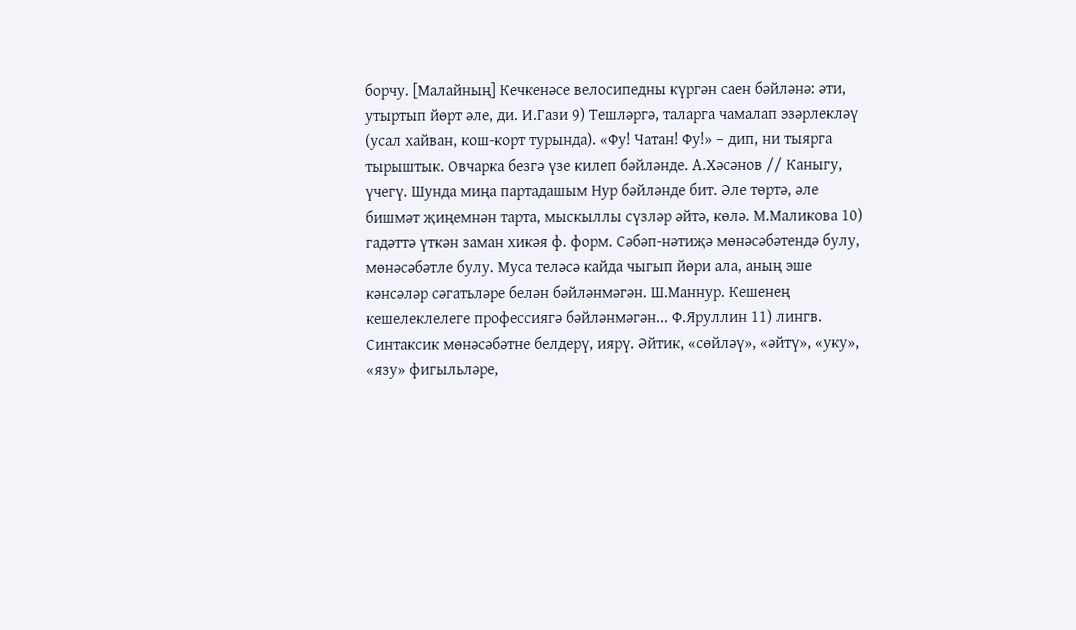борчу. [Малайның] Кечкенәсе велосипедны күргән саен бәйләнә: әти, утыртып йөрт әле, ди. И.Гази 9) Тешләргә, таларга чамалап эзәрлекләү (усал хайван, кош-корт турында). «Фу! Чатан! Фу!» – дип, ни тыярга тырыштык. Овчарка безгә үзе килеп бәйләнде. А.Хәсәнов // Каныгу, үчегү. Шунда миңа партадашым Нур бәйләнде бит. Әле төртә, әле бишмәт җиңемнән тарта, мыскыллы сүзләр әйтә, көлә. М.Маликова 10) гадәттә үткән заман хикәя ф. форм. Сәбәп-нәтиҗә мөнәсәбәтендә булу, мөнәсәбәтле булу. Муса теләсә кайда чыгып йөри ала, аның эше кәнсәләр сәгатьләре белән бәйләнмәгән. Ш.Маннур. Кешенең кешелеклелеге профессиягә бәйләнмәгән... Ф.Яруллин 11) лингв. Синтаксик мөнәсәбәтне белдерү, иярү. Әйтик, «сөйләү», «әйтү», «уку», «язу» фигыльләре,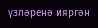үзләренә ияргән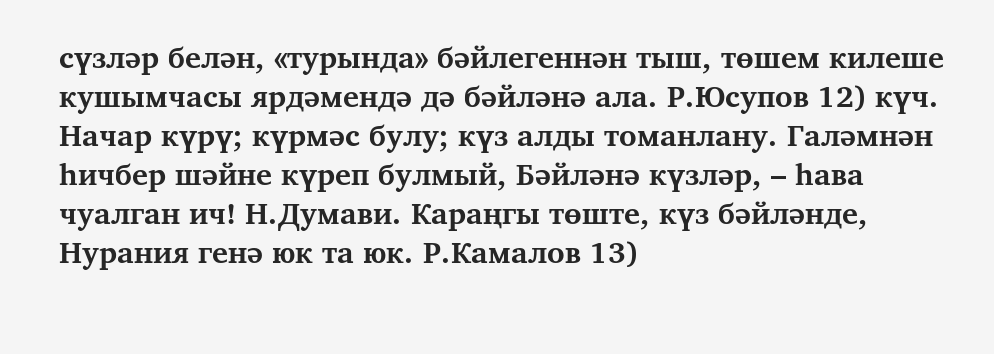сүзләр белән, «турында» бәйлегеннән тыш, төшем килеше кушымчасы ярдәмендә дә бәйләнә ала. Р.Юсупов 12) күч. Начар күрү; күрмәс булу; күз алды томанлану. Галәмнән һичбер шәйне күреп булмый, Бәйләнә күзләр, – һава чуалган ич! Н.Думави. Караңгы төште, күз бәйләнде, Нурания генә юк та юк. Р.Камалов 13)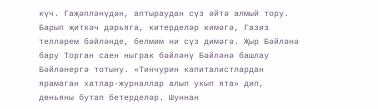күч. Гаҗәпләнүдән, аптыраудан сүз әйтә алмый тору. Барып җиткәч дәрьяга, китерделәр кимәгә, Газиз телләрем бәйләнде, белмим ни сүз димәгә. Җыр Бәйләнә бару Торган саен ныграк бәйләнү Бәйләнә башлау Бәйләнергә тотыну. «Тинчурин капиталистлардан ярамаган хатлар-журналлар алып укып ята» дип, дөньяны бутап бетерделәр. Шуннан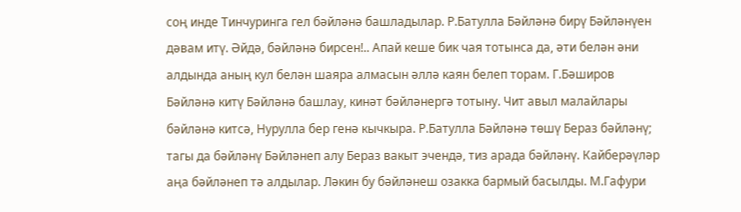соң инде Тинчуринга гел бәйләнә башладылар. Р.Батулла Бәйләнә бирү Бәйләнүен дәвам итү. Әйдә, бәйләнә бирсен!.. Апай кеше бик чая тотынса да, әти белән әни алдында аның кул белән шаяра алмасын әллә каян белеп торам. Г.Бәширов Бәйләнә китү Бәйләнә башлау, кинәт бәйләнергә тотыну. Чит авыл малайлары бәйләнә китсә, Нурулла бер генә кычкыра. Р.Батулла Бәйләнә төшү Бераз бәйләнү; тагы да бәйләнү Бәйләнеп алу Бераз вакыт эчендә, тиз арада бәйләнү. Кайберәүләр аңа бәйләнеп тә алдылар. Ләкин бу бәйләнеш озакка бармый басылды. М.Гафури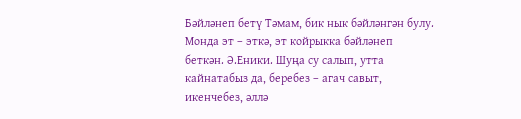Бәйләнеп бетү Тәмам, бик нык бәйләнгән булу. Монда эт – эткә, эт койрыкка бәйләнеп беткән. Ә.Еники. Шуңа су салып, утта кайнатабыз да, беребез – агач савыт, икенчебез, әллә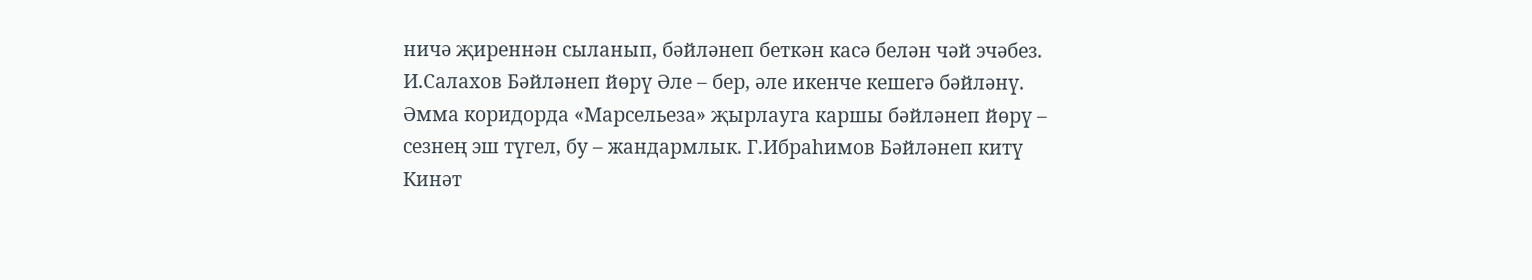ничә җиреннән сыланып, бәйләнеп беткән касә белән чәй эчәбез. И.Салахов Бәйләнеп йөрү Әле – бер, әле икенче кешегә бәйләнү. Әмма коридорда «Марсельеза» җырлауга каршы бәйләнеп йөрү – сезнең эш түгел, бу – жандармлык. Г.Ибраһимов Бәйләнеп китү Кинәт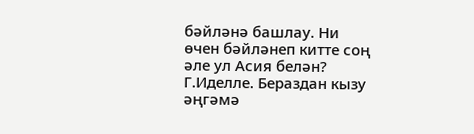бәйләнә башлау. Ни өчен бәйләнеп китте соң әле ул Асия белән? Г.Иделле. Бераздан кызу әңгәмә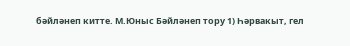бәйләнеп китте. М.Юныс Бәйләнеп тору 1) Һәрвакыт, гел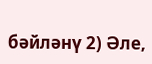бәйләнү 2) Әле,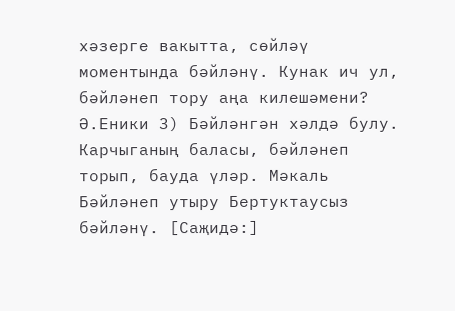хәзерге вакытта, сөйләү моментында бәйләнү. Кунак ич ул, бәйләнеп тору аңа килешәмени? Ә.Еники 3) Бәйләнгән хәлдә булу. Карчыганың баласы, бәйләнеп торып, бауда үләр. Мәкаль Бәйләнеп утыру Бертуктаусыз бәйләнү. [Саҗидә:]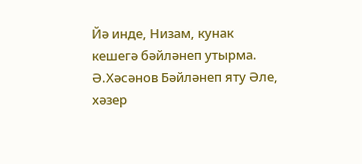Йә инде, Низам, кунак кешегә бәйләнеп утырма. Ә.Хәсәнов Бәйләнеп яту Әле, хәзер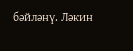бәйләнү. Ләкин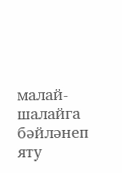малай-шалайга бәйләнеп яту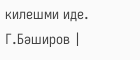килешми иде. Г.Бәширов |